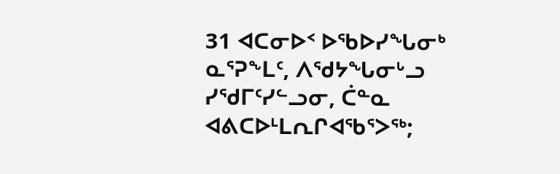31 ᐊᑕᓂᐅᑉ ᐅᖃᐅᓯᖓᓂᒃ ᓇᕐᕈᖕᒪᑦ, ᐱᖁᔭᖓᓂᒡᓗ ᓯᖁᒥᑦᓯᓪᓗᓂ, ᑖᓐᓇ ᐊᕕᑕᐅᒻᒪᕆᒋᐊᖃᕐᐳᖅ;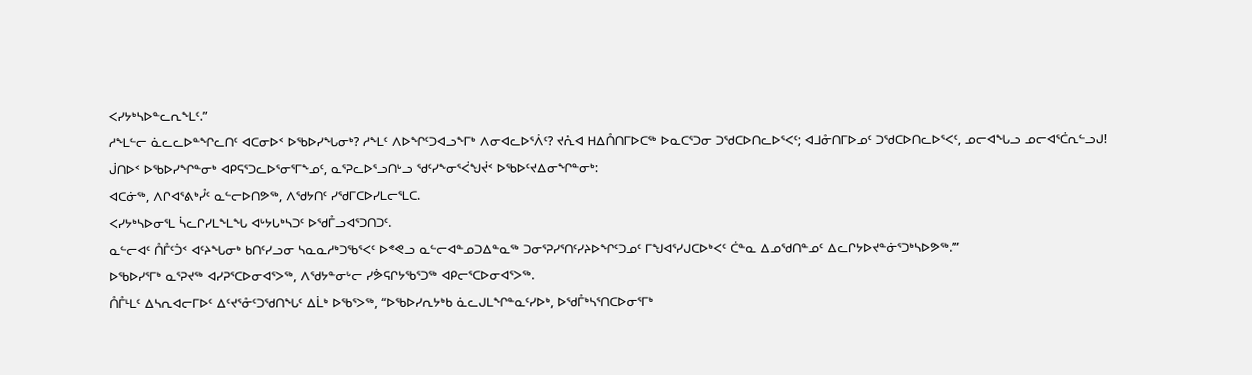ᐸᓯᔭᒃᓴᐅᓐᓚᕆᖕᒪᑦ.”
ᓱᖕᒪᓪᓕ ᓈᓚᓚᐅᓐᖏᓚᑎᑦ ᐊᑕᓂᐅᑉ ᐅᖃᐅᓯᖓᓂᒃ? ᓱᖕᒪᑦ ᐱᐅᖏᑦᑐᐊᓗᖕᒥᒃ ᐱᓂᐊᓚᐅᕐᐲᑦ? ᔪᕅᐊ ᕼᐃᑍᑎᒥᐅᑕᖅ ᐅᓇᑕᕐᑐᓂ ᑐᖁᑕᐅᑎᓚᐅᕐᐸᑦ; ᐊᒧᓁᑎᒥᐅᓄᑦ ᑐᖁᑕᐅᑎᓚᐅᕐᐸᑦ, ᓄᓕᐊᖓᓗ ᓄᓕᐊᕐᑖᕆᓪᓗᒍ!
ᒎᑎᐅᑉ ᐅᖃᐅᓯᖏᓐᓂᒃ ᐊᑭᕋᕐᑐᓚᐅᕐᓂᕐᒥᖕᓄᑦ, ᓇᕐᕈᓚᐅᕐᓗᑎᒡᓗ ᖁᑦᓯᖕᓂᕐᐹᖑᔫᑉ ᐅᖃᐅᑦᔪᐃᓂᖏᓐᓂᒃ:
ᐊᑕᓃᖅ, ᐱᒋᐊᕐᕕᒃᓮᑦ ᓇᓪᓕᐅᑎᕗᖅ, ᐱᖁᔭᑎᑦ ᓯᖁᒥᑕᐅᓯᒪᓕᕐᒪᑕ.
ᐸᓯᔭᒃᓴᐅᓂᕐᒪ ᓵᓚᒋᓯᒪᖕᒪᖓ ᐊᒡᔭᒐᒃᓴᑐᑦ ᐅᖁᒤᓗᐊᕐᑐᑎᑐᑦ.
ᓇᓪᓕᐊᑦ ᑍᒤᑦᑑᑉ ᐊᑦᔨᖓᓂᒃ ᑲᑎᑦᓯᓗᓂ ᓴᓇᓇᓱᒃᑐᖃᕐᐸᑦ ᐅᕝᕙᓗ ᓇᓪᓕᐊᓐᓄᑐᐃᓐᓇᖅ ᑐᓂᕐᕈᓯᕐᑎᑦᓯᔨᐅᖏᑦᑐᓄᑦ ᒥᖑᐊᕐᓯᒍᑕᐅᒃᐸᑦ ᑖᓐᓇ ᐃᓄᖁᑎᓐᓄᑦ ᐃᓚᒋᔭᐅᔪᓐᓃᕐᑐᒃᓴᐅᕗᖅ.’”
ᐅᖃᐅᓯᕐᒥᒃ ᓇᕐᕈᔪᖅ ᐊᓯᕈᕐᑕᐅᓂᐊᕐᐳᖅ, ᐱᖁᔭᓐᓂᒡᓕ ᓯᕘᕋᒋᔭᖃᕐᑐᖅ ᐊᑭᓕᕐᑕᐅᓂᐊᕐᐳᖅ.
ᑍᒤᒻᒪᑦ ᐃᓴᕆᐊᓕᒥᐅᑦ ᐃᑦᔪᕐᓁᑦᑐᖁᑎᖓᑦ ᐃᒫᒃ ᐅᖃᕐᐳᖅ, “ᐅᖃᐅᓯᕆᔭᒃᑲ ᓈᓚᒍᒪᖏᓐᓇᑦᓯᐅᒃ, ᐅᖁᒤᒃᓴᕐᑎᑕᐅᓂᕐᒥᒃ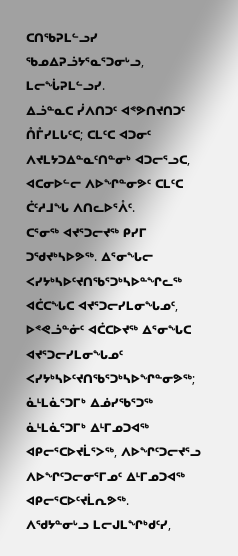ᑕᑎᖃᕈᒪᓪᓗᓯ ᖃᓄᐃᕈᓘᔭᕐᓇᕐᑐᓂᒡᓗ, ᒪᓕᖔᕈᒪᓪᓗᓯ.
ᐃᓘᓐᓇᑕ ᓰᐱᑎᑐᑦ ᐊᕝᕗᑎᔪᑎᑐᑦ ᑍᒤᓯᒪᒐᑦᑕ; ᑕᒪᑦᑕ ᐊᑐᓂᑦ ᐱᔪᒪᔭᑐᐃᓐᓇᑦᑎᓐᓂᒃ ᐊᑐᓕᕐᓗᑕ, ᐊᑕᓂᐅᓪᓕ ᐱᐅᖏᓐᓂᕗᑦ ᑕᒪᑦᑕ ᑖᑦᓱᒧᖓ ᐱᑎᓚᐅᕐᐰᑦ.
ᑕᕐᓂᖅ ᐊᔪᕐᑐᓕᔪᖅ ᑭᓯᒥ ᑐᖁᔪᒃᓴᐅᕗᖅ. ᐃᕐᓂᖓᓕ ᐸᓯᔭᒃᓴᐅᑦᔪᑎᖃᕐᑐᒃᓴᐅᓐᖏᓚᖅ ᐊᑖᑕᖓᑕ ᐊᔪᕐᑐᓕᓯᒪᓂᖓᓄᑦ, ᐅᕝᕙᓘᓐᓃᑦ ᐊᑖᑕᐅᔪᖅ ᐃᕐᓂᖓᑕ ᐊᔪᕐᑐᓕᓯᒪᓂᖓᓄᑦ ᐸᓯᔭᒃᓴᐅᑦᔪᑎᖃᕐᑐᒃᓴᐅᖏᓐᓂᕗᖅ; ᓈᒻᒪᓈᕐᑐᒥᒃ ᐃᓅᓯᖃᕐᑐᖅ ᓈᒻᒪᓈᕐᑐᒥᒃ ᐃᒻᒥᓄᑐᐊᖅ ᐊᑭᓕᕐᑕᐅᔪᒫᕐᐳᖅ, ᐱᐅᖏᑦᑐᓕᔪᕐᓗ ᐱᐅᖏᑦᑐᓕᓂᕐᒥᓄᑦ ᐃᒻᒥᓄᑐᐊᖅ ᐊᑭᓕᕐᑕᐅᑦᔪᒫᕆᕗᖅ.
ᐱᖁᔭᓐᓂᒡᓗ ᒪᓕᒍᒪᖏᒃᑯᑦᓯ,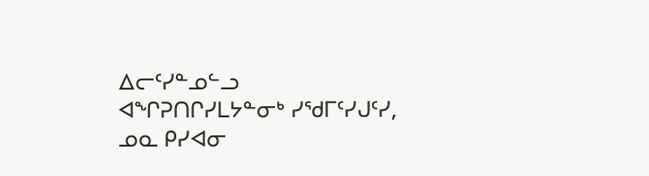ᐃᓕᑦᓯᓐᓄᓪᓗ ᐊᖏᕈᑎᒋᓯᒪᔭᓐᓂᒃ ᓯᖁᒥᑦᓯᒍᑦᓯ,
ᓄᓇ ᑭᓯᐊᓂ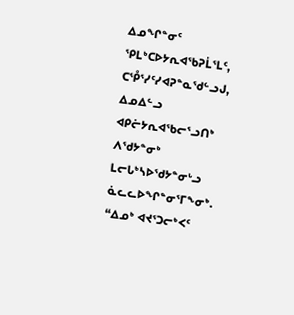ᐃᓄᖏᓐᓂᑦ ᕿᒪᒃᑕᐅᔭᕆᐊᖃᕈᒫᕐᒪᑦ, ᑕᕾᕐᓯᑦᓯᐊᕈᓐᓇᖁᓪᓗᒍ, ᐃᓄᐃᓪᓗ ᐊᑭᓖᔭᕆᐊᖃᓕᕐᓗᑎᒃ ᐱᖁᔭᓐᓂᒃ ᒪᓕᒐᒃᓴᐅᖁᔭᓐᓂᒡᓗ ᓈᓚᓚᐅᖏᓐᓂᕐᒥᖕᓂᒃ.
“ᐃᓄᒃ ᐊᔪᕐᑐᓕᒃᐸᑦ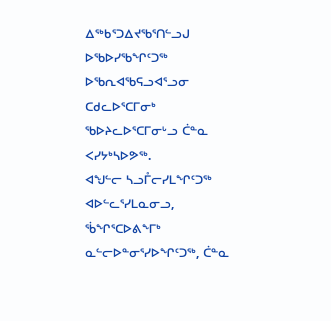ᐃᖅᑲᕐᑐᐃᔪᖃᕐᑎᓪᓗᒍ ᐅᖃᐅᓯᖃᖏᑦᑐᖅ ᐅᖃᕆᐊᖃᕋᓗᐊᕐᓗᓂ ᑕᑯᓚᐅᕐᑕᒥᓂᒃ ᖃᐅᔨᓚᐅᕐᑕᒥᓂᒡᓗ ᑖᓐᓇ ᐸᓯᔭᒃᓴᐅᕗᖅ.
ᐊᖑᓪᓕ ᓴᓗᒤᓕᓯᒪᖏᑦᑐᖅ ᐊᐅᓪᓚᕐᓯᒪᓇᓂᓗ, ᖄᖏᕐᑕᐅᕕᖕᒥᒃ ᓇᓪᓕᐅᓐᓂᕐᓯᐅᖏᑦᑐᖅ, ᑖᓐᓇ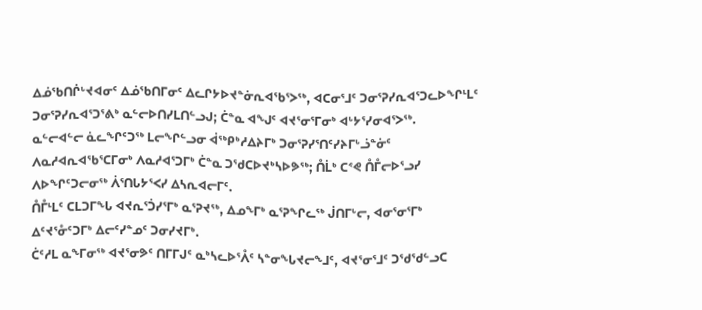ᐃᓅᖃᑎᒌᒡᔪᐊᓂᑦ ᐃᓅᖃᑎᒥᓂᑦ ᐃᓚᒋᔭᐅᔪᓐᓃᕆᐊᖃᕐᐳᖅ, ᐊᑕᓂᕐᒧᑦ ᑐᓂᕐᕈᓯᕆᐊᕐᑐᓚᐅᖏᒻᒪᑦ ᑐᓂᕐᕈᓯᕆᐊᕐᑐᕐᕕᒃ ᓇᓪᓕᐅᑎᓯᒪᑎᓪᓗᒍ; ᑖᓐᓇ ᐊᖑᑦ ᐊᔪᕐᓂᕐᒥᓂᒃ ᐊᒡᔭᕐᓯᓂᐊᕐᐳᖅ.
ᓇᓪᓕᐊᓪᓕ ᓈᓚᖏᑦᑐᖅ ᒪᓕᖏᓪᓗᓂ ᐋᖅᑭᒃᓱᐃᔨᒥᒃ ᑐᓂᕐᕈᓯᕐᑎᑦᓯᔨᒥᒡᓘᓐᓃᑦ ᐱᓇᓱᐊᕆᐊᖃᕐᑕᒥᓂᒃ ᐱᓇᓱᐊᕐᑐᒥᒃ ᑖᓐᓇ ᑐᖁᑕᐅᔪᒃᓴᐅᕗᖅ; ᑍᒫᒃ ᑕᕝᕙ ᑍᒤᓕᐅᕐᓗᓯ ᐱᐅᖏᑦᑐᓕᓂᖅ ᐲᕐᑎᒐᔭᕐᐸᓯ ᐃᓴᕆᐊᓕᒥᑦ.
ᑍᒤᒻᒪᑦ ᑕᒪᑐᒥᖓ ᐊᔪᕆᕐᑑᓯᕐᒥᒃ ᓇᕐᕈᔪᖅ, ᐃᓄᖕᒥᒃ ᓇᕐᕈᖏᓚᖅ ᒎᑎᒥᒡᓕ, ᐊᓂᕐᓂᕐᒥᒃ ᐃᑦᔪᕐᓁᑦᑐᒥᒃ ᐃᓕᑦᓯᓐᓄᑦ ᑐᓂᓯᔪᒥᒃ.
ᑖᑦᓱᒪ ᓇᖕᒥᓂᖅ ᐊᔪᕐᓂᕗᑦ ᑎᒥᒥᒍᑦ ᓇᒃᓴᓚᐅᕐᐰᑦ ᓴᓐᓂᖓᔪᓕᖕᒧᑦ, ᐊᔪᕐᓂᕐᒧᑦ ᑐᖁᖁᓪᓗᑕ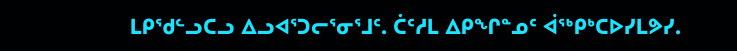ᒪᑭᖁᓪᓗᑕᓗ ᐃᓗᐊᕐᑐᓕᕐᓂᕐᒧᑦ. ᑖᑦᓱᒪ ᐃᑭᖏᓐᓄᑦ ᐋᖅᑭᒃᑕᐅᓯᒪᕗᓯ.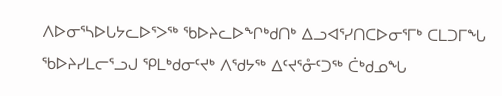ᐱᐅᓂᕐᓴᐅᒐᔭᓚᐅᕐᐳᖅ ᖃᐅᔨᓚᐅᖏᒃᑯᑎᒃ ᐃᓗᐊᕐᓯᑎᑕᐅᓂᕐᒥᒃ ᑕᒪᑐᒥᖓ ᖃᐅᔨᓯᒪᓕᕐᓗᒍ ᕿᒪᒃᑯᓂᑦᔪᒃ ᐱᖁᔭᖅ ᐃᑦᔪᕐᓁᑦᑐᖅ ᑖᒃᑯᓄᖓ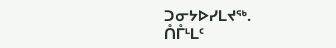ᑐᓂᔭᐅᓯᒪᔪᖅ.
ᑍᒤᒻᒪᑦ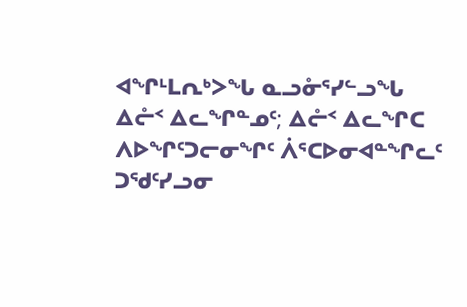ᐊᖏᒻᒪᕆᒃᐳᖓ ᓇᓗᓁᕐᓯᓪᓗᖓ ᐃᓔᑉ ᐃᓚᖏᓐᓄᑦ; ᐃᓔᑉ ᐃᓚᖏᑕ ᐱᐅᖏᑦᑐᓕᓂᖏᑦ ᐲᕐᑕᐅᓂᐊᓐᖏᓚᑦ ᑐᖁᑦᓯᓗᓂ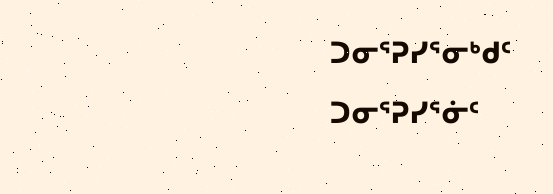ᑐᓂᕐᕈᓯᕐᓂᒃᑯᑦ ᑐᓂᕐᕈᓯᕐᓃᑦ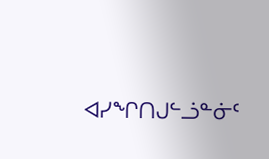ᐊᓯᖏᑎᒍᓪᓘᓐᓃᑦ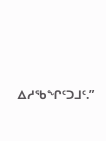ᐃᓱᖃᖏᑦᑐᒧᑦ.”